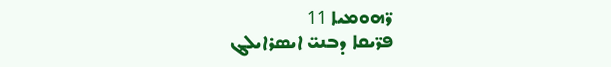ܪ̈ܗܘܡܝܐ 11
ܦܪ̈ܝܩܐ ܕܒܢܝ̈ ܐܝܣܪܐܝܠܔ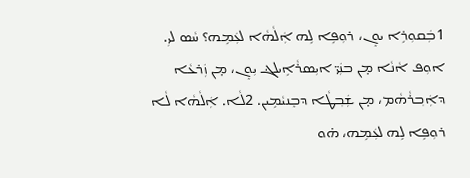1ܒܲܩܘܼܪܹܐ ܝܘܸܢ، ܪܘܼܦܹܐ ܠܹܗ ܐܲܠܵܗܵܐ ܠܥܲܡܹܗ؟ ܚܵܣ ܠܝܼ. ܐܘܼܦ ܐܵܢܵܐ ܡ̣ܢ ܒܢܲܝ̈ ܐܝܼܣܪܵܐܹܝܠܔ ܝܼܘܸܢ، ܡ̣ܢ ܙܲܪܥܵܐ ܕܐܲܒ݂ܪܵܗܵܡ، ܡ̣ܢ ܫܲܒ݂ܛܵܐ ܕܒܸܢܝܵܡܹܝܢ. 2ܠܵܐ. ܐܲܠܵܗܵܐ ܠܵܐ ܪܘܼܦܹܐ ܠܹܗ ܠܥܲܡܹܗ، ܗ̇ܘ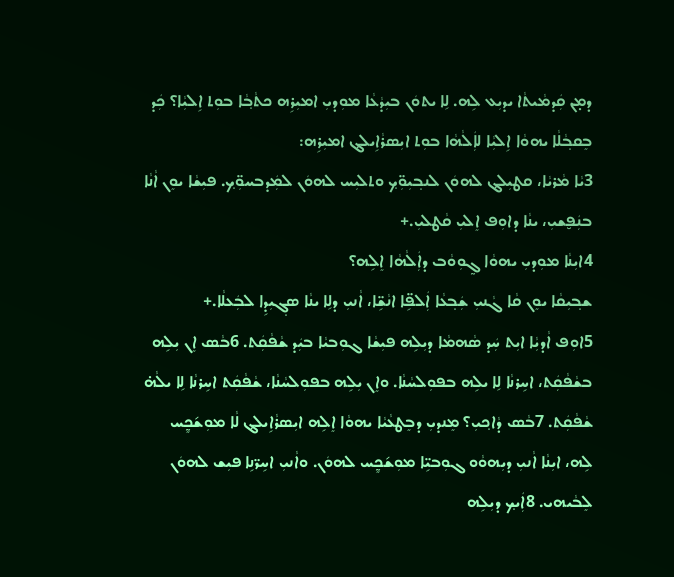ܕܡ̣ܢ ܩܲܕܡܵܝܬܵ‌ܐ ܝܕܝܼܥ ܠܹܗ. ܠܹܐ ܝܬܘܿܢ ܒܝܼܕܵܥܵܐ ܡܘܼܕܝܼ ܐܡܝܼܪܹܗ ܟܬܵܒ݂ܵܐ ܒܘܼܬ ܐܹܠܝܼܵܐ؟ ܟܲܕ ܒܸܩܒ݂ܵܠܵܐ ܝܗܘܵܐ ܐܹܠܝܼܵܐ ܠܐܲܠܵܗܵܐ ܒܘܼܬ ܐܝܼܣܪܵܐܹܝܠܔ ܐܡܝܼܪܹܗ:
3ܝܵܐ ܡܵܪܝܵܐ، ܩܛܝܼܠܔ ܠܗܘܿܢ ܠܢܒ݂ܝܼܘܼ̈ܟ݂ ܘܬܠܝܼܚ ܠܗܘܿܢ ܠܡܲܕܒܚܘܼ̈ܟ݂. ܦܝܼܫܵܐ ܝܘܸܢ ܐܵܢܵܐ ܒܢܲܦ̮ܫܝܼ، ܝܢܵܐ ܕܐܘܼܦ ܐܸܠܝܼ ܩܵܛܠܝܼ.+
4ܐܝܼܢܵܐ ܡܘܼܕܝܼ ܝܗܘܵܐ ܓ̰ܘܼܘܵܒ ܕܐܲܠܵܗܵܐ ܐܸܠܹܗ؟
ܫܒ݂ܝܼܩܵܐ ܝܘܸܢ ܩܵܐ ܓܵܢܝܼ ܫܲܒ݂ܥܵܐ ܐܲܠܦܹ̈ܐ ܐܢܵܫܹ̈ܐ، ܐܵܢܝܼ ܕܠܹܐ ܝܢܵܐ ܣܓ݂ܝܼܕܹܐ ܠܒܲܥܠܵܐ.+
5ܐܘܼܦ ܐܵܕܝܼܵܐ ܐܝܼܬ ܚܲܕ ܣܵܗܡܵܐ ܕܝܼܠܹܗ ܦܝܼܫܵܐ ܓܘܼܒܝܵܐ ܒܝܲܕ ܫܵܦܵܩܲܬ. 6ܒܵܣ ܐܸܢ ܝܼܠܹܗ ܒܫܵܦܵܩܲܬ، ܐܚܹܪܢܵܐ ܠܹܐ ܝܠܹܗ ܒܦܘܼܠܚܵܢܵܐ. ܘܐܸܢ ܝܼܠܹܗ ܒܦܘܼܠܚܵܢܵܐ، ܫܵܦܵܩܲܬ ܐܚܹܪܢܵܐ ܠܹܐ ܝܠܵܗ̇ ܫܵܦܵܩܲܬ. 7ܒܵܣ ܕܵܐܟ݂ܝܼ؟ ܡܸܢܕܝܼ ܕܒܸܛܥܵܝܵܐ ܝܗܘܵܐ ܐܸܠܹܗ ܐܝܼܣܪܵܐܹܝܠܔ ܠܵܐ ܡܘܼܫ݇ܟ̰ܸܚ ܠܹܗ، ܐܝܼܢܵܐ ܐܵܢܝܼ ܕܝܼܗܘܵܘ ܓܘܼܒܝܹ̈ܐ ܡܘܼܫ݇ܟ̰ܸܚ ܠܗܘܿܢ. ܘܐܵܢܝܼ ܐܚܹܪ̈ܢܹܐ ܦܝܼܫ ܠܗܘܿܢ ܠܸܒܵܝܗ‌ܝ. 8ܐܲܝܟ݂ ܕܝܼܠܹܗ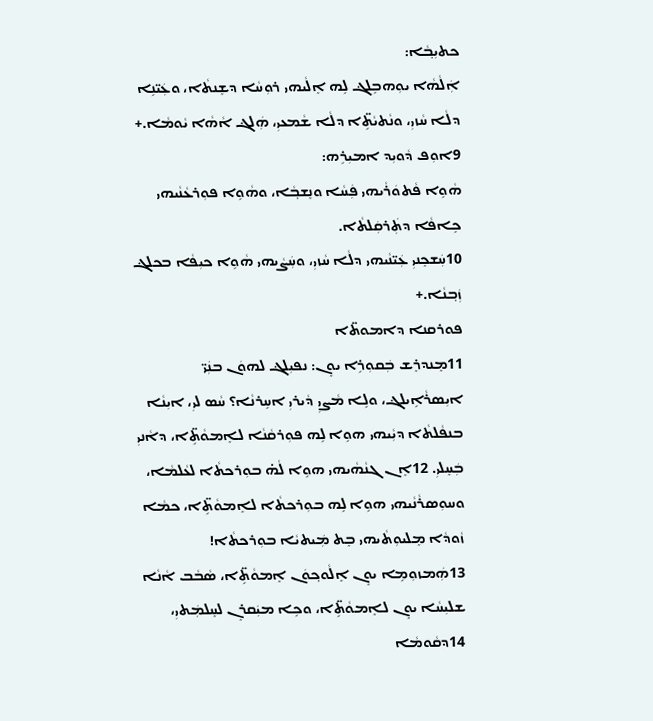ܟܬܝܼܒ݂ܵܐ:
ܐܲܠܵܗܵܐ ܝܘܼܗܒܹܠܔ ܠܹܗ ܐܸܠܵܝܗ‌ܝ ܪܘܼܚܵܐ ܕܫܸܢܬܵ‌ܐ، ܘܥܲܝ̈ܢܹܐ ܕܠܵܐ ܚܵܙܝܼ، ܘܢܵܬܝܵܬܹ̈‌ܐ ܕܠܵܐ ܫܵܡܥܝܼ، ܗܲܠܔ ܐܵܗܵܐ ܝܵܘܡܵܐ.+
9ܐܘܼܦ ܕܵܘܝܼܕ ܐܡܝܼܪܹܗ:
ܗܵܘܹܐ ܦܵܬܘܿܪܵܝܗ‌ܝ ܦܲܚܵܐ ܘܢܸܫܒ݂ܵܐ، ܘܗܵܘܹܐ ܦܘܼܪܥܵܢܵܝܗ‌ܝ ܟܹܐܦܵܐ ܕܬܲܪܩܲܠܬܵ‌ܐ.
10ܚܲܫܟܸܢܝܼ ܥܲܝ̈ܢܵܝܗ‌ܝ ܕܠܵܐ ܚܵܙܝܼ، ܘܚܲܨܵܝܗ‌ܝ ܗܵܘܹܐ ܟܝܼܦܵܐ ܒܟܠܔ ܙܲܒ݂ܢܵܐ.+
ܦܘܪܩܢܐ ܕܐܡܘܬ̈‌ܐ
11ܡܸܢܕܪܸܫ ܒܲܩܘܼܪܹܐ ܝܘܸܢ: ܢܦܝܼܠܔ ܠܗܘܿܢ ܒܢܲܝ̈ ܐܝܼܣܪܵܐܹܝܠܔ، ܘܠܹܐ ܡܵܨܝܼ ܕܵܝܪܝܼ ܐܚܹܪܢܵܐ؟ ܚܵܣ ܠܝܼ، ܐܝܼܢܵܐ ܒܢܦܵܠܬܵ‌ܐ ܕܝܼܵܝܗ‌ܝ ܗܘܹܐ ܠܹܗ ܦܘܼܪܩܵܢܵܐ ܠܐܸܡܘܵܬܹ̈‌ܐ، ܕܐܵܢܝܼ ܒܲܚܸܠܝܼ. 12ܐܸܢ ܓܢܵܗܵܝܗ‌ܝ ܗܘܹܐ ܠܵܗ̇ ܒܘܼܪܟܬܵ‌ܐ ܠܥܵܠܡܵܐ، ܘܚܘܼܣܪܵܢܵܝܗ‌ܝ ܗܘܹܐ ܠܹܗ ܒܘܼܪܟܬܵ‌ܐ ܠܐܸܡܘܵܬܹ̈‌ܐ، ܟܡܵܐ ܙܵܘܕܵܐ ܡܸܠܝܘܼܬܵܝܗ‌ܝ ܒܸܬ ܡܲܝܬܝܵܐ ܒܘܼܪܟܬܵ‌ܐ! 13ܗܲܡܙܘܼܡܹܐ ܝܘܸܢ ܐܸܠܵܘܟ݂ܘܿܢ ܐܸܡܘܵܬܹ̈‌ܐ، ܣܵܒܵܒ ܐܵܢܵܐ ܫܠܝܼܚܵܐ ܝܘܸܢ ܠܐܸܡܘܵܬܹ̈‌ܐ، ܘܟܹܐ ܡܝܲܩܪܸܢ ܠܚܸܠܡܲܬ‌ܝܼ، 14ܕܩܵܘܡܵܐ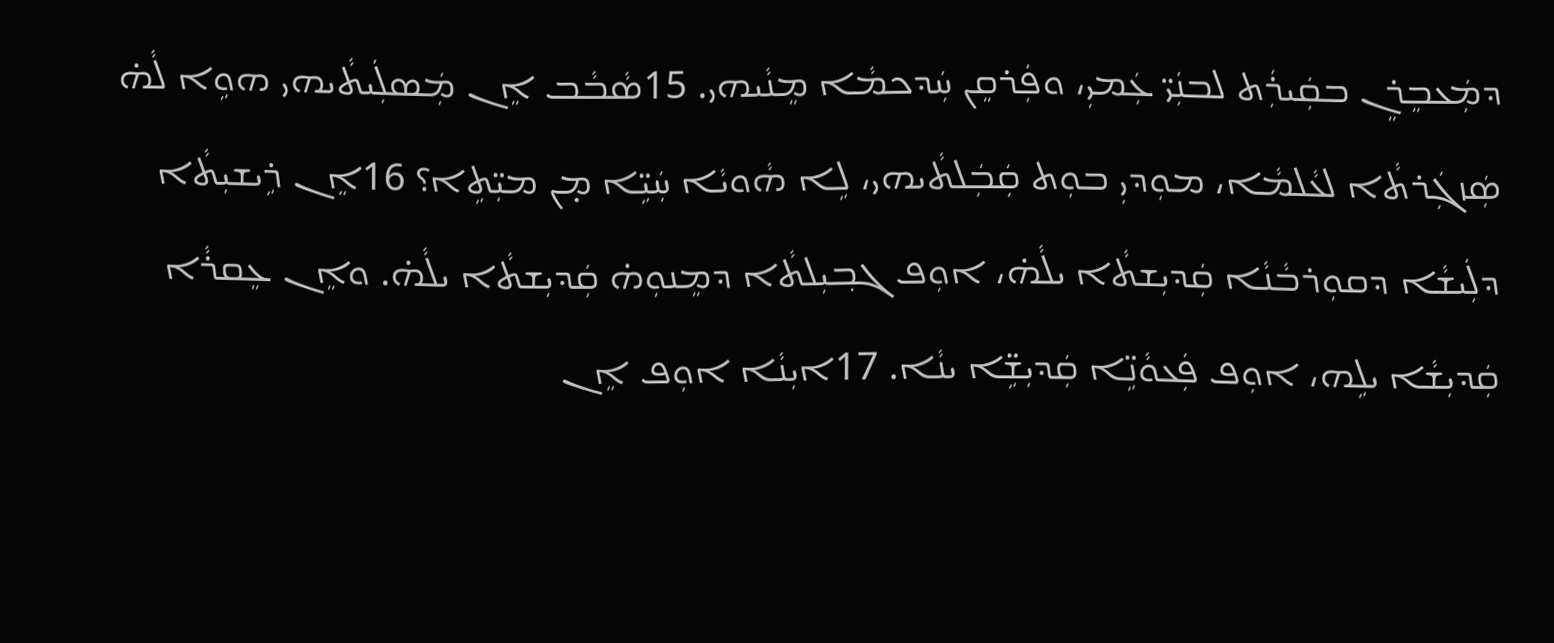ܕܡܲܥܒܸܪܸܢ ܒܩܲܝܪܲܬ ܠܒܢܲܝ̈ ܥܲܡܝܼ، ܘܦܲܪܩܸܢ ܚܲܕܟܡܵܐ ܡܸܢܵܝܗ‌ܝ. 15ܣܵܒܵܒ ܐܸܢ ܡܲܣܠܲܝܬܵܝܗ‌ܝ ܗܘܹܐ ܠܵܗ̇ ܣܲܙܓܲܪܬܵ‌ܐ ܠܥܵܠܡܵܐ، ܡܘܼܕܝܼ ܒܘܼܬ ܩܲܒܲܠܬܵܝܗ‌ܝ، ܠܹܐ ܗܵܘܝܵܐ ܚܲܝܹ̈ܐ ܡ̣ܢ ܡܝܼ̈ܬܹ‌ܐ؟ 16ܐܸܢ ܪܹܝܫܝܼܬܵ‌ܐ ܕܠܲܝܫܵܐ ܕܩܘܼܪܒܵܢܵܐ ܩܲܕܝܼܫܬܵ‌ܐ ܝܠܵܗ̇، ܐܘܼܦ ܓܒ݂ܝܼܠܬܵ‌ܐ ܕܡܸܢܘܼܗ̇ ܩܲܕܝܼܫܬܵ‌ܐ ܝܠܵܗ̇. ܘܐܸܢ ܥܸܩܪܵܐ ܩܲܕܝܼܫܵܐ ܝܠܹܗ، ܐܘܼܦ ܦܲܥܘܵܢܹ̈ܐ ܩܲܕܝܼܫܹ̈ܐ ܝܢܵܐ. 17ܐܝܼܢܵܐ ܐܘܼܦ ܐܸܢ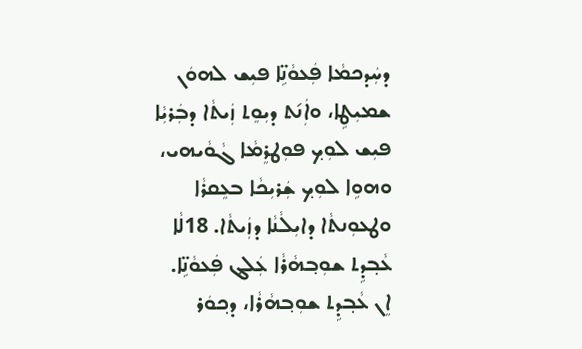ܕܚܲܕܟܡܵܐ ܦܲܥܘܵܢܹ̈ܐ ܦܝܼܫ ܠܗܘܿܢ ܫܡܝܼܛܹܐ، ܘܐܲܢ݇ܬ ܕܝܼܘܸܬ ܙܲܝܬܵ‌ܐ ܕܒܲܪܝܼܵܐ ܦܝܼܫ ܠܘܼܟ݂ ܦܘܼܛܪܸܡܵܐ ܓܵܘܵܝܗ‌ܝ، ܘܗܘܹܐ ܠܘܼܟ݂ ܫܲܪܝܼܟܵܐ ܒܥܸܩܪܵܐ ܘܛܥܘܼܢܬܵ‌ܐ ܕܐܝܼܠܵܢܵܐ ܕܙܲܝܬܵ‌ܐ. 18ܠܵܐ ܥܵܒ݂ܕܹܬ ܫܘܼܒ݂ܗܵܪܵܐ ܥܲܠܔ ܦܲܥܘܵܢܹ̈ܐ. ܐܸܢ ܥܵܒ݂ܕܹܬ ܫܘܼܒ݂ܗܵܪܵܐ، ܕܟ݂ܘܿܪ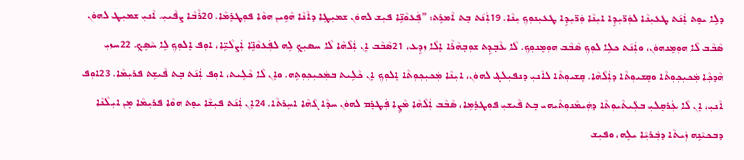ܕܠܹܐ ܝܘܸܬ ܐܲܢ݇ܬ ܛܥܝܼܢܵܐ ܠܘܲܪ̈ܝܼܕܹܐ ܐܝܼܢܵܐ ܘܲܪ̈ܝܼܕܹܐ ܛܥܝܼܢܘܼܟ݂ ܝܼܢܵܐ. 19ܐܲܢ݇ܬ ܒܸܬ ܐܵܡܪܹܬ: ”ܦܲܥܘܵܢܹ̈ܐ ܦܝܼܫ ܠܗܘܿܢ ܫܡܝܼܛܹܐ ܕܐܵܢܵܐ ܗܵܘܹܝܢ ܗܘܵܐ ܦܘܼܛܪܸܡܵܐ. 20ܪܵܒܵܐ ܨܦܵܝܝܼ. ܐܵܢܝܼ ܫܡܝܼܛ ܠܗܘܿܢ ܣܵܒܵܒ ܠܵܐ ܗܘܼܡܸܢܗܘܿܢ، ܘܐܲܢ݇ܬ ܟܠܹܐ ܠܘܼܟ݂ ܣܵܒܵܒ ܗܘܼܡܸܢܘܼܟ݂. ܠܵܐ ܥܵܒ݂ܕܹܬ ܫܘܼܒ݂ܗܵܪܵܐ ܐܸܠܵܐ ܙܕܹܥ، 21ܣܵܒܵܒ ܐܸܢ ܐܲܠܵܗܵܐ ܠܵܐ ܚܣܝܼܟ݂ ܠܹܗ ܠܦܲܥܘܵܢܹ̈ܐ ܐܲܨܠܵܝܹ̈ܐ، ܐܘܼܦ ܐܸܠܘܼܟ݂ ܠܹܐ ܚܵܣܹܟ݂. 22ܚܙܝܼ ܗܵܕܟ݂ܵܐ ܡܲܟܝܼܟ݂ܘܼܬܵ‌ܐ ܘܩܸܫܝܘܼܬܵ‌ܐ ܕܐܲܠܵܗܵܐ. ܩܸܫܝܘܼܬܵ‌ܐ ܠܐܵܢܝܼ ܕܢܦܝܼܠܔ ܠܗܘܿܢ، ܐܝܼܢܵܐ ܡܲܟܝܼܟ݂ܘܼܬܵ‌ܐ ܐܸܠܘܼܟ݂ ܐܸܢ ܟܵܠܹܝܬ ܒܡܲܟܝܼܟ݂ܘܼܬܹܗ. ܘܐܸܢ ܠܵܐ ܟܵܠܹܝܬ، ܐܘܼܦ ܐܲܢ݇ܬ ܒܸܬ ܦܵܝܫܹܬ ܦܪܝܼܡܵܐ. 23ܐܘܼܦ ܐܵܢܝܼ، ܐܸܢ ܠܵܐ ܥܲܪܩܸܠܝܼ ܒܠܲܝܬܵܝܘܼܬܵ‌ܐ ܕܗܲܝܡܵܢܘܼܬܵܝܗ‌ܝ ܒܸܬ ܦܵܝܫܝܼ ܦܘܼܛܪܸܡܹܐ، ܣܵܒܵܒ ܐܲܠܵܗܵܐ ܡܵܨܹܐ ܦܲܛܪܸܡ ܠܗܘܿܢ ܚܕܵܐ ܓܵܗܵܐ ܐܚܹܪܬܵ‌ܐ. 24ܐܸܢ ܐܲܢ݇ܬ ܦܝܼܫܵܐ ܝܘܸܬ ܗܘܵܐ ܦܪܝܼܡܵܐ ܡ̣ܢ ܐܝܼܠܵܢܵܐ ܕܒܟܝܵܢܹܗ ܙܲܝܬܵ‌ܐ ܕܒܲܪܝܼܵܐ ܝܠܹܗ، ܘܦܝܼܫ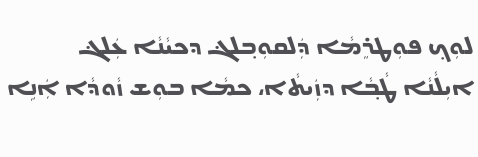ܠܘܼܟ݂ ܦܘܼܛܪܸܡܵܐ ܕܲܠܩܘܼܒ݂ܠܔ ܕܟܝܵܢܵܐ ܥܲܠܔ ܐܝܼܠܵܢܵܐ ܛܵܒ݂ܵܐ ܕܙܲܝܬܵ‌ܐ، ܟܡܵܐ ܒܘܼܫ ܙܵܘܕܵܐ ܐܲܢܹܐ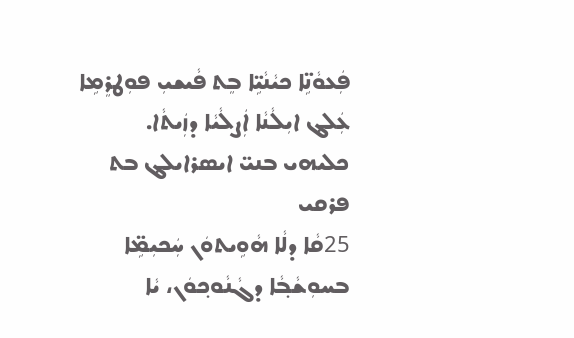ܦܲܥܘܵܢܹ̈ܐ ܟܝܵܢܵܝܹ̈ܐ ܒܸܬ ܦܵܝܫܝܼ ܦܘܼܛܪܸܡܹܐ ܥܲܠܔ ܐܝܼܠܵܢܵܐ ܐܲܨܠܵܝܵܐ ܕܙܲܝܬܵ‌ܐ.
ܟܠܝܗ‌ܝ ܒܢܝ̈ ܐܝܣܪܐܝܠܔ ܒܬ ܦܪܩܝ
25ܩܵܐ ܕܠܵܐ ܗܵܘܹܝܬܘܿܢ ܚܲܟܝܼܡܹ̈ܐ ܒܚܘܼܫܵܒ݂ܵܐ ܕܓܵܢܵܘܟ݂ܘܿܢ، ܝܵܐ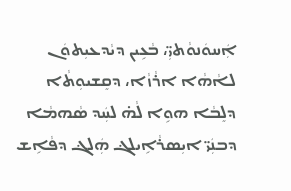ܐܲܚܘܿܢܘܵܬ‌ܝܼ̈، ܒܵܥܹܝܢ ܕܝܵܕܥܝܼܬܘܿܢ ܠܐܵܗܵܐ ܐܪܵܙܵܐ، ܕܩܸܫܝܘܼܬܵ‌ܐ ܕܠܸܒܵܐ ܗܘܹܐ ܠܵܗ̇ ܠܚܲܕ ܣܵܗܡܵܐ ܕܒܢܲܝ̈ ܐܝܼܣܪܵܐܹܝܠܔ ܗܲܠܔ ܕܦܵܐܹܫ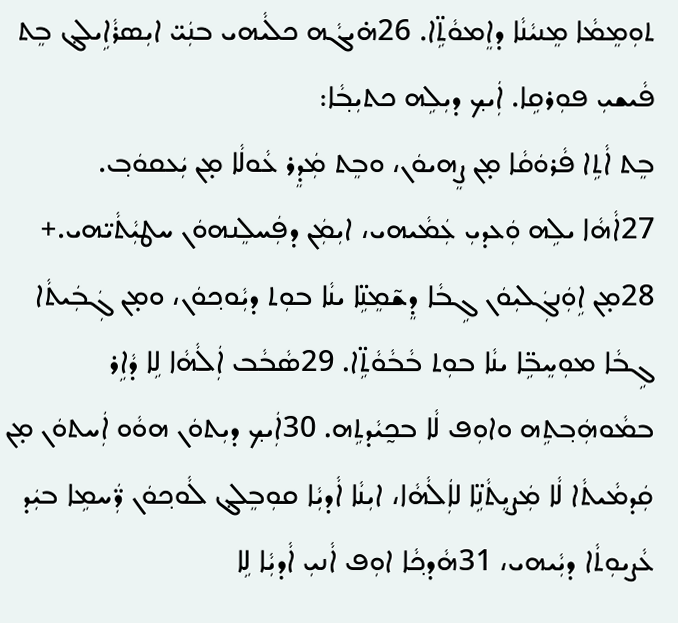ܬܘܼܡܸܡܵܐ ܡܸܢܝܵܢܵܐ ܕܐܸܡܘܵܬܹ̈‌ܐ. 26ܗ̇ܝܓܵܗ ܟܠܵܝܗ‌ܝ ܒܢܲܝ̈ ܐܝܼܣܪܵܐܹܝܠܔ ܒܸܬ ܦܵܝܫܝܼ ܦܘܼܪܩܹܐ. ܐܲܝܟ݂ ܕܝܼܠܹܗ ܟܬܝܼܒ݂ܵܐ:
ܒܸܬ ܐܵܬܹ‌ܐ ܦܵܪܘܿܩܵܐ ܡ̣ܢ ܨܸܗܝܘܿܢ، ܘܒܸܬ ܡܲܕܸܪ ܥܵܘܠܵܐ ܡ̣ܢ ܝܲܥܩܘܿܒ݂.
27ܐܵܗܵܐ ܝܠܹܗ ܘܲܥܕܝܼ ܥܲܡܵܝܗ‌ܝ، ܐܝܼܡܲܢ ܕܦܲܚܠܸܢܗܘܿܢ ܚܛܝܼܵܬܵܝ̈ܗ‌ܝ.+
28ܡ̣ܢ ܐܹܘܲܢܓܲܠܝܼܘܿܢ ܓܹܒܵܐ ܕܸܫ̃ܡܸܢܹ̈ܐ ܝܢܵܐ ܒܘܼܬ ܕܝܼܵܘܟ݂ܘܿܢ، ܘܡ̣ܢ ܓܲܒܲܝܬܵ‌ܐ ܓܹܒܵܐ ܡܘܼܚܸܒܹ̈ܐ ܝܢܵܐ ܒܘܼܬ ܒܵܒܵܘܵܬܹ̈‌ܐ. 29ܣܵܒܵܒ ܐܲܠܵܗܵܐ ܠܹܐ ܕܵܐܹܪ ܒܡܵܘܗܲܒ݂ܬܹܗ ܘܐܘܼܦ ܠܵܐ ܒܟ̰ܝܵܕܬܹܗ. 30ܐܲܝܟ݂ ܕܝܼܬܘܿܢ ܗܘܵܘ ܐܲܚܬܘܿܢ ܡ̣ܢ ܩܲܕܡܵܝܬܵ‌ܐ ܠܵܐ ܡܲܨܝܸܬܵܢܹ̈ܐ ܠܐܲܠܵܗܵܐ، ܐܝܼܢܵܐ ܐܵܕܝܼܵܐ ܩܘܼܒܸܠܔ ܠܵܘܟ݂ܘܿܢ ܪ̈ܲܚܡܹܐ ܒܝܲܕ ܥܵܨܝܘܼܬܵ‌ܐ ܕܝܼܵܝܗ‌ܝ، 31ܗܵܕܟ݂ܵܐ ܐܘܼܦ ܐܵܢܝܼ ܐܵܕܝܼܵܐ ܠܹܐ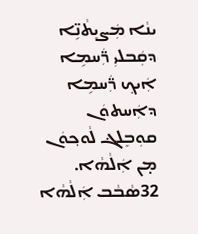ܝܢܵܐ ܡܲܨܝܸܬܵܢܹ̈ܐ ܕܩܲܒܠܝܼ ܪ̈ܲܚܡܹܐ ܐܲܝܟ݂ ܪ̈ܲܚܡܹܐ ܕܐܲܚܬܘܿܢ ܩܘܼܒܸܠܔ ܠܵܘܟ݂ܘܿܢ ܡ̣ܢ ܐܲܠܵܗܵܐ. 32ܣܵܒܵܒ ܐܲܠܵܗܵܐ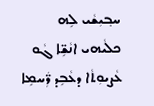ܚܒ݂ܝܼܫܵܝ ܠܹܗ ܟܠܵܝܗ‌ܝ ܐܢܵܫܹ̈ܐ ܓܵܘ ܥܵܨܝܘܼܬܵ‌ܐ ܕܥܵܒܹܕ ܪ̈ܲܚܡܹܐ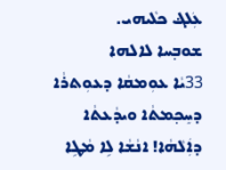ܥܲܠܔ ܟܠܵܝܗ‌ܝ.
ܫܘܒ݂ܚܐ ܠܐܠܗܐ
33ܝܵܐ ܥܘܼܡܩܵܐ ܕܥܘܼܬܪܵܐ ܕܚܸܟ݂ܡܬܵ‌ܐ ܘܝܕܵܥܬܵ‌ܐ ܕܐܲܠܵܗܵܐ! ܐܢܵܫܵܐ ܠܹܐ ܡܵܛܹܐ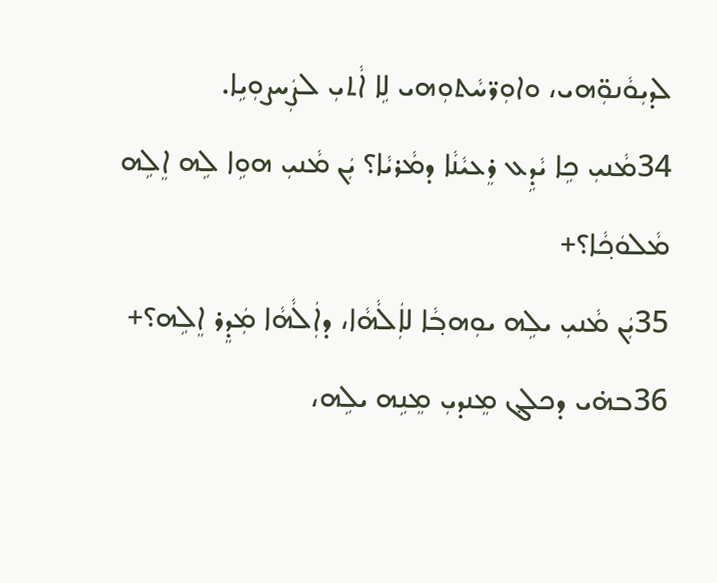ܠܕܝܼܘܵܢܘܼ̈ܗ‌ܝ، ܘܐܘܼܪ̈ܚܵܬܘܼܗ‌ܝ ܠܹܐ ܐܵܬ‌ܝܼ ܠܨܲܚܨܘܼܝܹܐ.
34ܡܵܢܝܼ ܟܹܐ ܝܵܕܹܥ ܪܸܥܝܵܢܵܐ ܕܡܵܪܝܵܐ؟ ܝܲܢ ܡܵܢܝܼ ܗܘܹܐ ܠܹܗ ܐܸܠܹܗ ܡܵܠܘܿܟ݂ܵܐ؟+
35ܝܲܢ ܡܵܢܝܼ ܝܠܹܗ ܝܘܼܗܒ݂ܵܐ ܠܐܲܠܵܗܵܐ، ܕܐܲܠܵܗܵܐ ܡܲܕܸܪ ܐܸܠܹܗ؟+
36ܒܗ̇ܝ ܕܟܠܔ ܡܸܢܕܝܼ ܡܸܢܹܗ ܝܠܹܗ،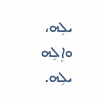ܝܠܹܗ، ܘܐܸܠܹܗ ܝܠܹܗ.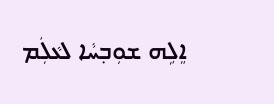ܐܸܠܹܗ ܫܘܼܒ݂ܚܵܐ ܠܥܵܠܲܡ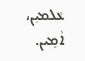ܥܵܠܡܝܼܢ، ܐܵܡܹܝܢ.